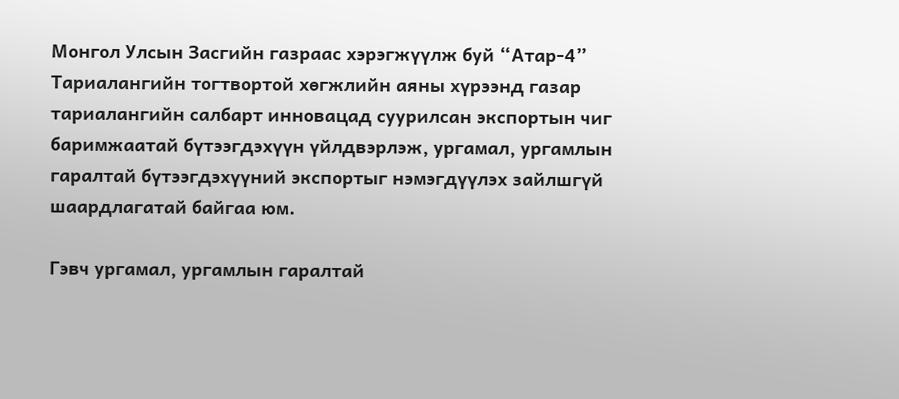Монгол Улсын Засгийн газраас хэрэгжүүлж буй “Атар-4” Тариалангийн тогтвортой хөгжлийн аяны хүрээнд газар тариалангийн салбарт инновацад суурилсан экспортын чиг баримжаатай бүтээгдэхүүн үйлдвэрлэж, ургамал, ургамлын гаралтай бүтээгдэхүүний экспортыг нэмэгдүүлэх зайлшгүй шаардлагатай байгаа юм.

Гэвч ургамал, ургамлын гаралтай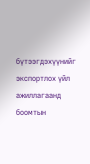бүтээгдэхүүнийг экспортлох үйл ажиллагаанд боомтын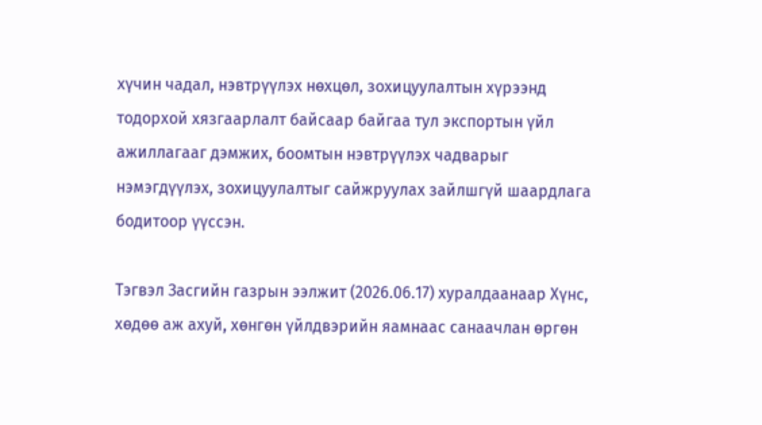хүчин чадал, нэвтрүүлэх нөхцөл, зохицуулалтын хүрээнд тодорхой хязгаарлалт байсаар байгаа тул экспортын үйл ажиллагааг дэмжих, боомтын нэвтрүүлэх чадварыг нэмэгдүүлэх, зохицуулалтыг сайжруулах зайлшгүй шаардлага бодитоор үүссэн.

Тэгвэл Засгийн газрын ээлжит (2026.06.17) хуралдаанаар Хүнс, хөдөө аж ахуй, хөнгөн үйлдвэрийн яамнаас санаачлан өргөн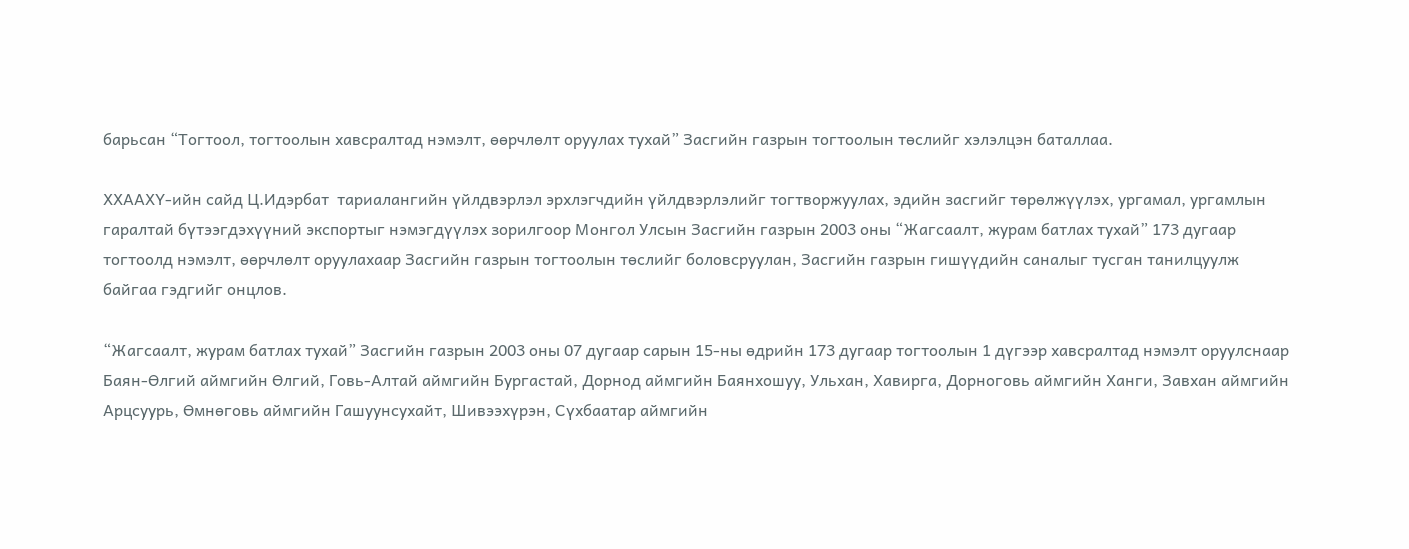барьсан “Тогтоол, тогтоолын хавсралтад нэмэлт, өөрчлөлт оруулах тухай” Засгийн газрын тогтоолын төслийг хэлэлцэн баталлаа.

ХХААХҮ-ийн сайд Ц.Идэрбат  тариалангийн үйлдвэрлэл эрхлэгчдийн үйлдвэрлэлийг тогтворжуулах, эдийн засгийг төрөлжүүлэх, ургамал, ургамлын гаралтай бүтээгдэхүүний экспортыг нэмэгдүүлэх зорилгоор Монгол Улсын Засгийн газрын 2003 оны “Жагсаалт, журам батлах тухай” 173 дугаар тогтоолд нэмэлт, өөрчлөлт оруулахаар Засгийн газрын тогтоолын төслийг боловсруулан, Засгийн газрын гишүүдийн саналыг тусган танилцуулж байгаа гэдгийг онцлов.

“Жагсаалт, журам батлах тухай” Засгийн газрын 2003 оны 07 дугаар сарын 15-ны өдрийн 173 дугаар тогтоолын 1 дүгээр хавсралтад нэмэлт оруулснаар Баян-Өлгий аймгийн Өлгий, Говь-Алтай аймгийн Бургастай, Дорнод аймгийн Баянхошуу, Ульхан, Хавирга, Дорноговь аймгийн Ханги, Завхан аймгийн Арцсуурь, Өмнөговь аймгийн Гашуунсухайт, Шивээхүрэн, Сүхбаатар аймгийн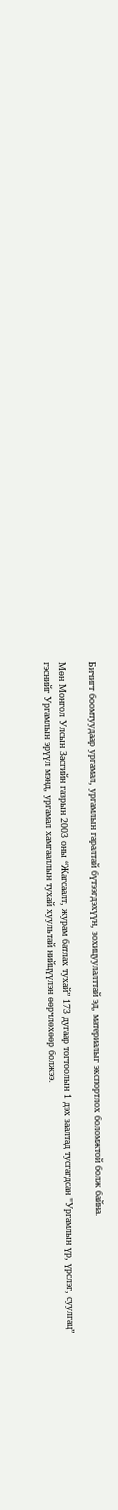Бичигт боомтуудаар ургамал, ургамлын гаралтай бүтээгдэхүүн, зохицуулалттай эд, материалыг экспортлох боломжтой болж байна.

Мөн Монгол Улсын Засгийн газрын 2003 оны “Жагсаалт, журам батлах тухай” 173 дугаар тогтоолын 1 дэх заалтад тусгагдсан "Ургамлын үр, үрслэг, суулгац” гэснийг Ургамлын эрүүл мэнд, ургамал хамгааллын тухай хуультай нийцүүлэн өөрчлөхөөр болжээ.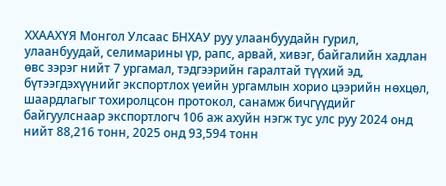ХХААХҮЯ Монгол Улсаас БНХАУ руу улаанбуудайн гурил, улаанбуудай, селимарины үр, рапс, арвай, хивэг, байгалийн хадлан өвс зэрэг нийт 7 ургамал, тэдгээрийн гаралтай түүхий эд, бүтээгдэхүүнийг экспортлох үеийн ургамлын хорио цээрийн нөхцөл, шаардлагыг тохиролцсон протокол, санамж бичгүүдийг байгуулснаар экспортлогч 106 аж ахуйн нэгж тус улс руу 2024 онд нийт 88,216 тонн, 2025 онд 93,594 тонн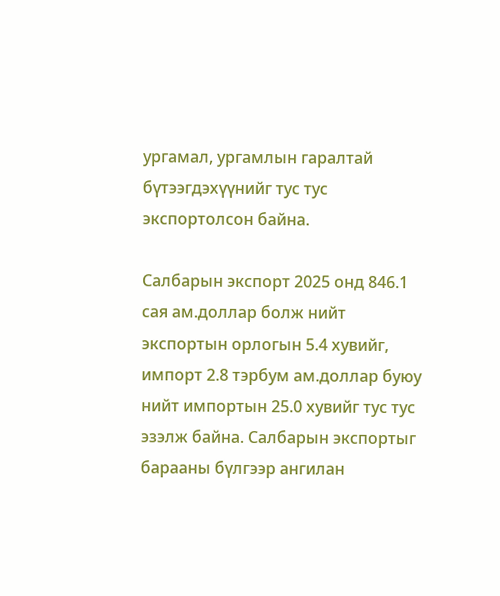ургамал, ургамлын гаралтай бүтээгдэхүүнийг тус тус экспортолсон байна.

Салбарын экспорт 2025 онд 846.1 сая ам.доллар болж нийт экспортын орлогын 5.4 хувийг, импорт 2.8 тэрбум ам.доллар буюу нийт импортын 25.0 хувийг тус тус эзэлж байна. Салбарын экспортыг барааны бүлгээр ангилан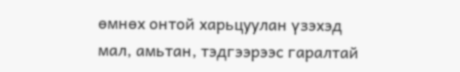өмнөх онтой харьцуулан үзэхэд  мал, амьтан, тэдгээрээс гаралтай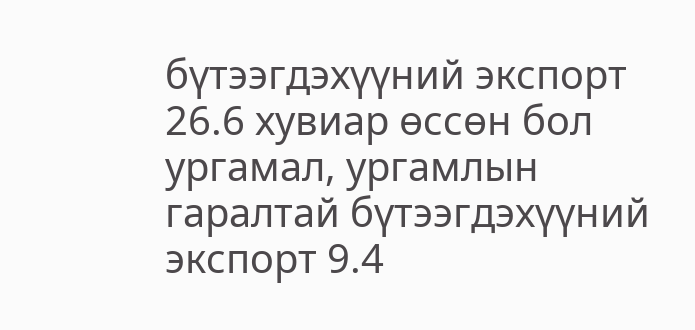бүтээгдэхүүний экспорт 26.6 хувиар өссөн бол ургамал, ургамлын гаралтай бүтээгдэхүүний экспорт 9.4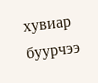хувиар буурчээ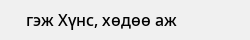гэж Хүнс, хөдөө аж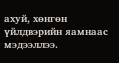ахуй, хөнгөн үйлдвэрийн яамнаас мэдээллээ.